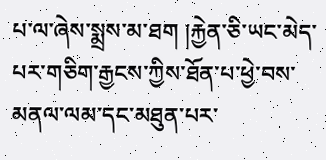པ་ལ་ཞེས་སྨྲས་མ་ཐག །རྐྱེན་ཅི་ཡང་མེད་པར་གཅིག་རྒྱངས་ཀྱིས་ཐོན་པ་ཕྱེ་བས་མནལ་ལམ་དང་མཐུན་པར་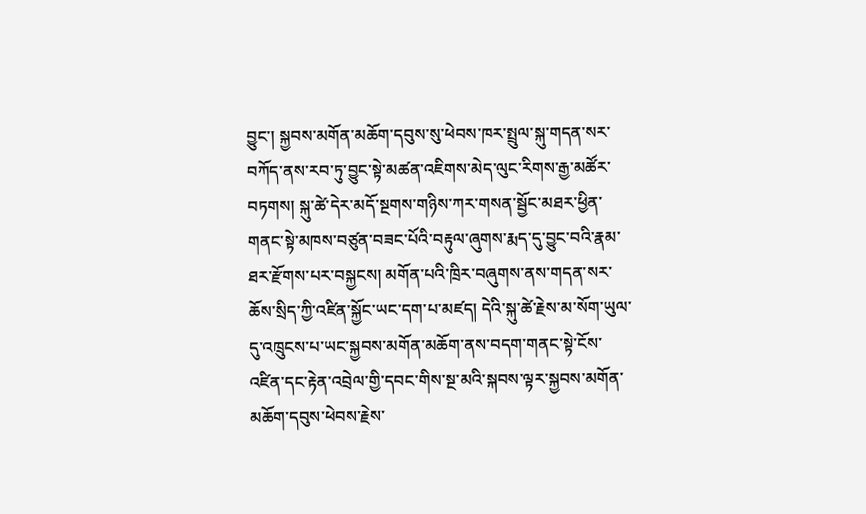བྱུང་། སྐྱབས་མགོན་མཆོག་དབུས་སུ་ཕེབས་ཁར་སྤྲུལ་སྐུ་གདན་སར་བཀོད་ནས་རབ་ཏུ་བྱུང་སྟེ་མཚན་འཇིགས་མེད་ལུང་རིགས་རྒྱ་མཚོར་བཏགས། སྐུ་ཚེ་དེར་མདོ་སྔགས་གཉིས་ཀར་གསན་སྦྱོང་མཐར་ཕྱིན་གནང་སྟེ་མཁས་བཙུན་བཟང་པོའི་བརྟུལ་ཞུགས་རྨད་དུ་བྱུང་བའི་རྣམ་ཐར་རྫོགས་པར་བསྐྱངས། མགོན་པའི་ཁྲིར་བཞུགས་ནས་གདན་སར་ཆོས་སྲིད་ཀྱི་འཛིན་སྐྱོང་ཡང་དག་པ་མཛད། དེའི་སྐུ་ཚེ་རྗེས་མ་སོག་ཡུལ་དུ་འཁྲུངས་པ་ཡང་སྐྱབས་མགོན་མཆོག་ནས་བདག་གནང་སྟེ་ངོས་འཛིན་དང་རྟེན་འབྲེལ་གྱི་དབང་གིས་སྔ་མའི་སྐབས་ལྟར་སྐྱབས་མགོན་མཆོག་དབུས་ཕེབས་རྗེས་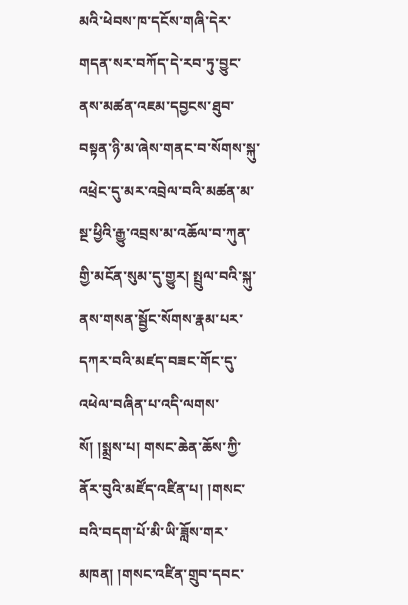མའི་ཕེབས་ཁ་དངོས་གཞི་དེར་གདན་སར་བཀོད་དེ་རབ་ཏུ་བྱུང་ནས་མཚན་འཇམ་དབྱངས་ཐུབ་བསྟན་ཉི་མ་ཞེས་གནང་བ་སོགས་སྐུ་འཕྲེང་དུ་མར་འབྲེལ་བའི་མཚན་མ་སྔ་ཕྱིའི་རྒྱུ་འབྲས་མ་འཆོལ་བ་ཀུན་གྱི་མངོན་སུམ་དུ་གྱུར། སྤྲུལ་བའི་སྐུ་ནས་གསན་སྦྱོང་སོགས་རྣམ་པར་དཀར་བའི་མཛད་བཟང་གོང་དུ་འཕེལ་བཞིན་པ་འདི་ལགས་སོ། །སྨྲས་པ། གསང་ཆེན་ཆོས་ཀྱི་ནོར་བུའི་མཛོད་འཛིན་པ། །གསང་བའི་བདག་པོ་མི་ཡི་ཟློས་གར་མཁན། །གསང་འཛིན་གྲུབ་དབང་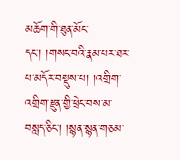མཆོག་གི་ཐུན་མོང་དང་། །གསང་བའི་རྣམ་པར་ཐར་པ་མདོར་བསྡུས་པ། །འགྲིག་འགྲིག་རྫུན་གྱི་ཕྲེང་བས་མ་བསླད་ཅིང་། །སྙན་སྙན་གཅམ་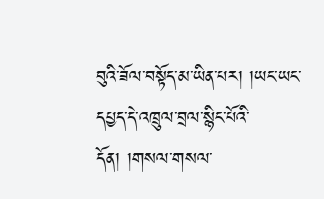བུའི་ཟོལ་བསྟོད་མ་ཡིན་པར། །ཡང་ཡང་དཔྱད་དེ་འཁྲུལ་བྲལ་སྙིང་པོའི་དོན། །གསལ་གསལ་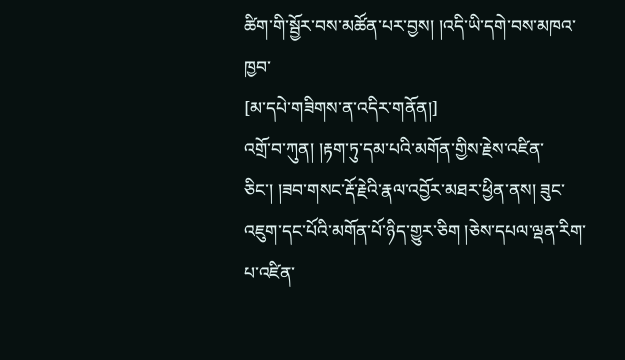ཚིག་གི་སྦྱོར་བས་མཚོན་པར་བྱས། །འདི་ཡི་དགེ་བས་མཁའ་ཁྱབ་
[མ་དཔེ་གཟིགས་ན་འདིར་གནོན།]
འགྲོ་བ་ཀུན། །རྟག་ཏུ་དམ་པའི་མགོན་གྱིས་རྗེས་འཛིན་ཅིང་། །ཟབ་གསང་རྡོ་རྗེའི་རྣལ་འབྱོར་མཐར་ཕྱིན་ནས། ཟུང་འཇུག་དང་པོའི་མགོན་པོ་ཉིད་གྱུར་ཅིག །ཅེས་དཔལ་ལྡན་རིག་པ་འཛིན་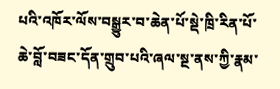པའི་འཁོར་ལོས་བསྒྱུར་བ་ཆེན་པོ་སྡེ་ཁྲི་རིན་པོ་ཆེ་བློ་བཟང་དོན་གྲུབ་པའི་ཞལ་སྔ་ནས་ཀྱི་རྣམ་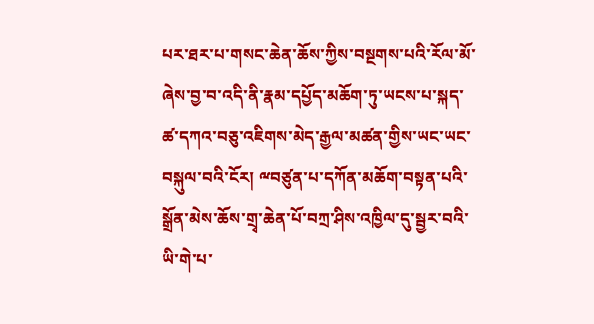པར་ཐར་པ་གསང་ཆེན་ཆོས་ཀྱིས་བསྔགས་པའི་རོལ་མོ་ཞེས་བྱ་བ་འདི་ནི་རྣམ་དཔྱོད་མཆོག་ཏུ་ཡངས་པ་སྐད་ཚ་དཀའ་བཅུ་འཇིགས་མེད་རྒྱལ་མཚན་གྱིས་ཡང་ཡང་བསྐུལ་བའི་ངོར། ྋབཙུན་པ་དཀོན་མཆོག་བསྟན་པའི་སྒྲོན་མེས་ཆོས་གྲྭ་ཆེན་པོ་བཀྲ་ཤིས་འཁྱིལ་དུ་སྦྱར་བའི་ཡི་གེ་པ་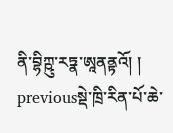ནི་བྷིཀྵུ་རཏྣ་ཨཱནནྟའོ། །
previousསྡེ་ཁྲི་རིན་པོ་ཆེ་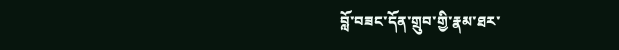བློ་བཟང་དོན་གྲུབ་གྱི་རྣམ་ཐར་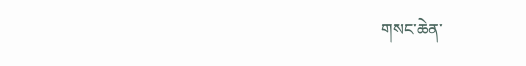གསང་ཆེན་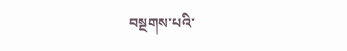བསྔགས་པའི་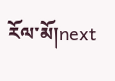རོལ་མོ།next